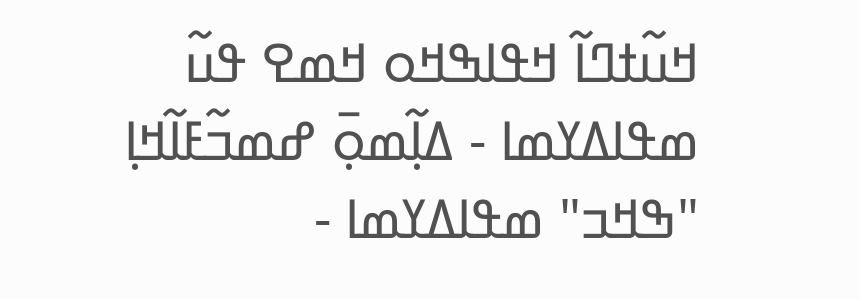ߞߎ߬ߙߣߊ߬ ߞߟߊߒߞߋ ߞߘߐ ߟߎ߬ ߘߟߊߡߌߘߊ - ߡߊ߲߬ߘߋ߲߫ ߝߘߏ߬ߓߊ߬ߞߊ߲ "ߒߞߏ" ߘߟߊߡߌߘߊ -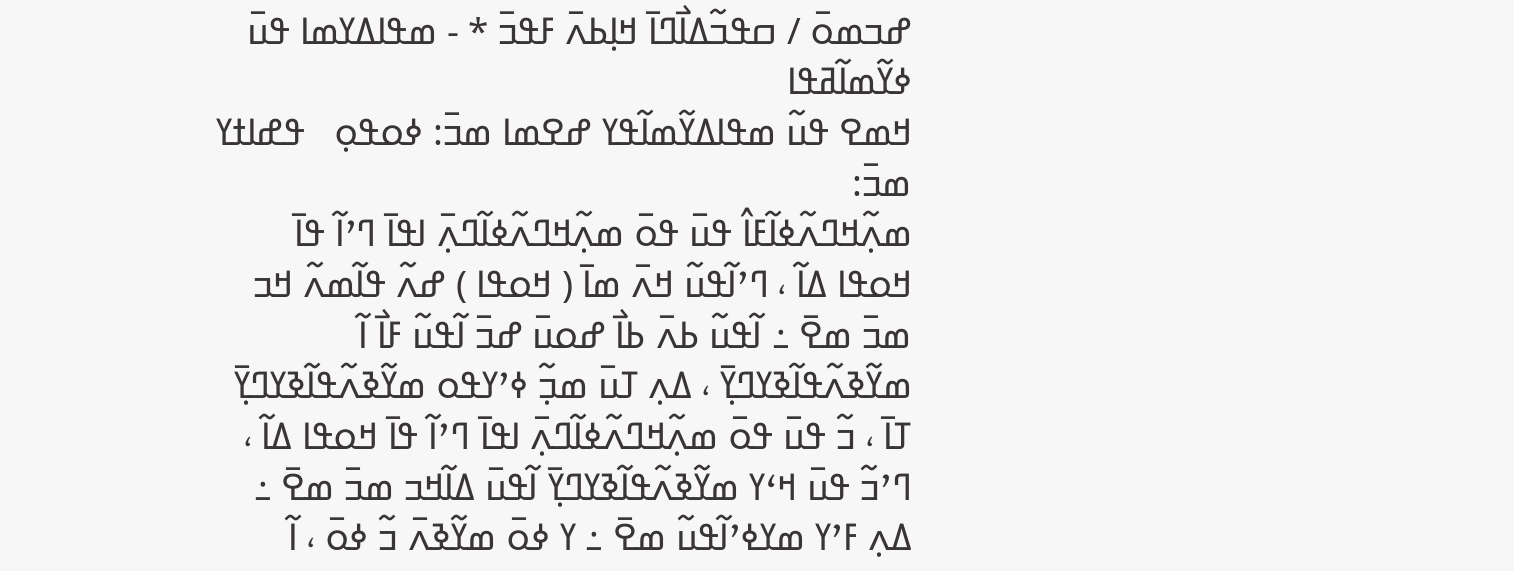ߝߏߘߋ߫ / ߛߟߏ߬ߡߊ߯ߣߊ߫ ߞߊ߲ߕߍ߫ ߓߟߏ߫ * - ߘߟߊߡߌߘߊ ߟߎ߫ ߦߌ߬ߘߊ߬ߥߟߊ
ߞߘߐ ߟߎ߬ ߘߟߊߡߌ߬ߘߊ߬ߟߌ ߝߐߘߊ ߘߏ߫: ߦߋߟߋ߲   ߟߝߊߙߌ ߘߏ߫:
ߘߍ߲߬ߞߣߍ߬ߦߊ߬ߓߊ߮ ߟߎ߫ ߟߋ߫ ߘߍ߲߬ߞߣߍ߬ߦߊ߬ߣߍ߲߫ ߊߟߊ߫ ߣߴߊ߬ ߟߊ߫ ߞߋߟߊ ߡߊ߬ ، ߣߴߊ߬ߟߎ߬ ߞߍ߫ ߘߊ߫ ( ߞߋߟߊ ) ߝߍ߬ ߟߊ߬ߘߍ߬ ߞߏ ߘߏ߫ ߘߐ߫ ߸ ߊ߬ߟߎ߬ ߕߍ߫ ߕߊ߯ ߝߋߎ߫ ߝߏ߫ ߊ߬ߟߎ߬ ߓߊ߯ ߊ߬ ߘߌ߬ߢߍ߬ߟߊ߬ߢߌߣߌ߲߫ ، ߡߍ߲ ߠߎ߫ ߘߏ߲߬ ߦߴߌߟߋ ߘߌ߬ߢߍ߬ߟߊ߬ߢߌߣߌ߲߫ ߠߊ߫ ، ߏ߬ ߟߎ߫ ߟߋ߫ ߘߍ߲߬ߞߣߍ߬ߦߊ߬ߣߍ߲߫ ߊߟߊ߫ ߣߴߊ߬ ߟߊ߫ ߞߋߟߊ ߡߊ߬ ، ߣߴߏ߬ ߟߎ߫ ߞߵߌ ߘߌ߬ߢߍ߬ߟߊ߬ߢߌߣߌ߲߫ ߊ߬ߟߎ߫ ߡߊ߬ߞߏ ߘߏ߫ ߘߐ߫ ߸ ߡߍ߲ ߓߴߌ ߘߌߦߴߊ߬ߟߎ߬ ߘߐ߫ ߸ ߌ ߦߋ߫ ߘߌ߬ߢߍ߫ ߏ߬ ߦߋ߫ ، ߊ߬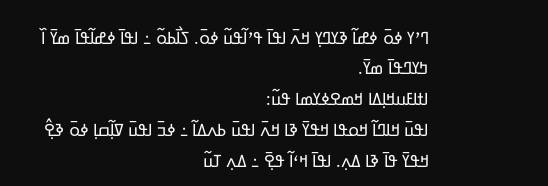ߣߴߌ ߦߋ߫ ߦߝߊ߬ ߢߌߣߌ߲ ߞߍ߫ ߊߟߊ߫ ߟߴߊ߬ߟߎ߬ ߦߋ߫. ߖߊ߯ߕߋ߬ ߸ ߊߟߊ߫ ߦߝߊ߬ߟߊ߫ ߘߌ߫ ߊ߰ ߤߌߣߟߊ߫ ߘߌ߫.
ߊߙߊߓߎߞߊ߲ߡߊ ߞߘߐߦߌߘߊ ߟߎ߬:
ߊߟߎ߫ ߞߊߣߊ߬ ߞߋߟߊ ߞߟߌ߫ ߢߊ ߞߍ߫ ߊߟߎ߫ ߕߍߡߊ߬ ߸ ߦߏ߫ ߊߟߎ߫ ߜߊ߲߬ߛߊ߲ ߦߋ߫ ߢߐ߲߮ ߞߟߌ߫ ߟߊ߫ ߢߊ ߡߍ߲. ߊߟߊ߫ ߞߵߊ߬ ߟߐ߲߫ ߸ ߡߍ߲ ߠߎ߬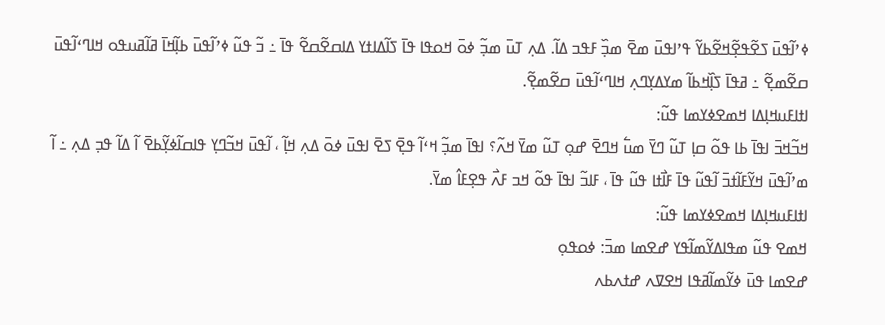ߦߴߊ߬ߟߎ߫ ߖߐ߬ߟߐ߲߬ߞߐ߬ߕߌ߬ ߟߴߊߟߎ߫ ߘߐ߫ ߘߏ߲߰ ߓߟߏ ߡߊ߬. ߡߍ߲ ߠߎ߫ ߘߏ߲߬ ߦߋ߫ ߞߋߟߊ ߟߊ߫ ߖߊ߬ߡߊߙߌ ߡߊߛߐ߬ߛߐ߬ ߟߊ߫ ߸ ߏ߬ ߟߎ߬ ߦߴߊ߬ߟߎ߫ ߕߊ߲߬ߞߊ߫ ߥߊ߬ߥߎߟߋ ߞߊߣߵߊ߬ߟߎ߫ ߛߐ߬ߘߐ߲߬ ߸ ߥߟߊ߫ ߖߊ߲߰ߞߕߊ߬ ߘߌߡߌ߲ߣߍ߲ ߞߊߣߵߊ߬ߟߎ߫ ߛߐ߬ߘߐ߲߬.
ߊߙߊߓߎߞߊ߲ߡߊ ߞߘߐߦߌߘߊ ߟߎ߬:
ߞߏ߬ߞߏ߫ ߊߟߊ߫ ߕߊ ߟߋ߬ ߛߊ߲ ߠߎ߬ ߣߌ߫ ߘߎ߱ ߞߣߐ߫ ߝߋ߲ ߠߎ߬ ߘߌ߫ ߞߍ߬؟ ߊߟߊ߫ ߘߏ߲߬ ߞߵߊ߬ ߟߐ߲߫ ߖߐ߫ ߊߟߎ߫ ߦߋ߫ ߡߍ߲ ߞߊ߲߬ ، ߊ߬ߟߎ߫ ߞߏ߬ߣߌ߲ ߟߊߛߊ߬ߦߌ߲߬ߕߐ߫ ߊ߬ ߡߊ߬ ߟߏ߲ ߡߍ߲ ߸ ߊ߬ ߘߴߊ߬ߟߎ߫ ߞߌ߬ߓߊ߬ߙߏ߫ ߊ߬ߟߎ߬ ߟߊ߫ ߓߊ߯ߙߊ ߟߎ߬ ߟߊ߫ ، ߓߊߏ߬ ߊߟߊ߫ ߟߋ߬ ߞߏ ߓߍ߯ ߟߐ߲ߓߊ߮ ߘߌ߫.
ߊߙߊߓߎߞߊ߲ߡߊ ߞߘߐߦߌߘߊ ߟߎ߬:
ߞߘߐ ߟߎ߬ ߘߟߊߡߌ߬ߘߊ߬ߟߌ ߝߐߘߊ ߘߏ߫: ߦߋߟߋ߲
ߝߐߘߊ ߟߎ߫ ߦߌ߬ߘߊ߬ߥߟߊ ߞߐߜߍ ߝߙߍߕߍ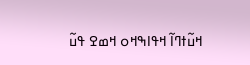ߞߎ߬ߙߣߊ߬ ߞߟߊߒߞߋ ߞߘߐ ߟߎ߬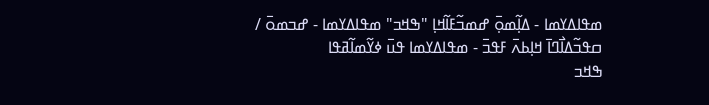ߘߟߊߡߌߘߊ - ߡߊ߲߬ߘߋ߲߫ ߝߘߏ߬ߓߊ߬ߞߊ߲ "ߒߞߏ" ߘߟߊߡߌߘߊ - ߝߏߘߋ߫ / ߛߟߏ߬ߡߊ߯ߣߊ߫ ߞߊ߲ߕߍ߫ ߓߟߏ߫ - ߘߟߊߡߌߘߊ ߟߎ߫ ߦߌ߬ߘߊ߬ߥߟߊ
ߒߞߏ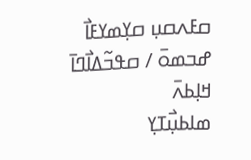ߛߓߍߛߎ߲ ߛߌ߲ߘߌߓߊ߯ ߝߏߘߋ߫ / ߛߟߏ߬ߡߊ߯ߣߊ߫ ߞߊ߲ߕߍ߫
ߘߊߕߎ߲߯ߠߌ߲